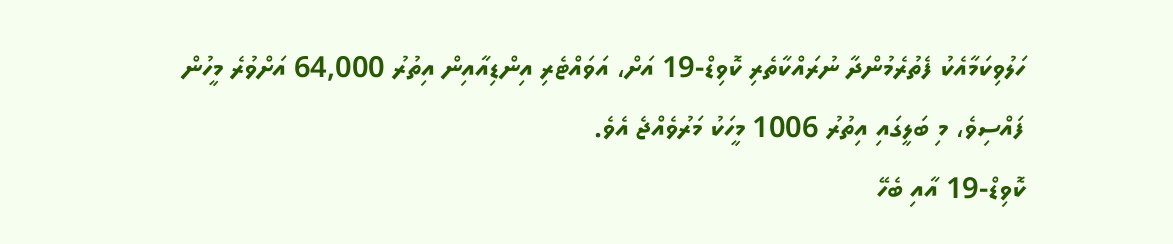ހަލުވިކަމާއެކު ފެތުރެމުންދާ ނުރައްކާތެރި ކޮވިޑް-19 އަށް، އަވައްޓެރި އިންޑިއާއިން އިތުރު 64,000 އަށްވުރެ މީހުން ފައްސިވެ، މި ބަލީގައި އިތުރު 1006 މީހަކު މަރުވެއްޖެ އެވެ.
ކޮވިޑް-19 އާއި ބެހޭ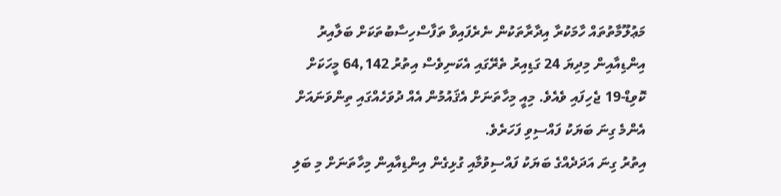މަޢުލޫމާތުތައް ހާމަކުރާ އިދާރާތަކުން ނެރެފައިވާ ތަފާސްހިސާބުތަކަށް ބަލާއިރު އިންޑިއާއިން މިދިޔަ 24 ގަޑިއިރު ތެރޭގައި އެކަނިވެސް އިތުރު 64,142 މީހަކަށް ކޮވިޑް-19 ޖެހިފައި ވެއެވެ. މިއީ މިހާތަނަށް އެޤައުމުން އެއް ދުވަހެއްގައި ތިންވަނައަށް އެންމެ ގިނަ ބަޔަކު ފައްސިވި ފަހަރެވެ.
އިތުރު ގިނަ އަދަދެއްގެ ބަޔަކު ފައްސިވުމާއި ގުޅިގެން އިންޑިއާއިން މިހާތަނަށް މި ބަލި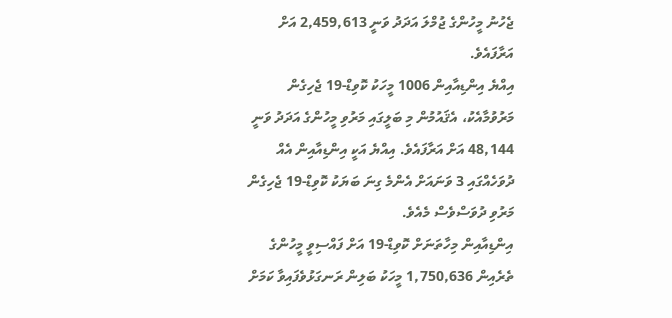ޖެހުނު މީހުންގެ ޖުމްލަ އަދަދު ވަނީ 2,459,613 އަށް އަރާފައެވެ.
އިއްޔެ އިންޑިއާއިން 1006 މީހަކު ކޮވިޑް-19 ޖެހިގެން މަރުވުމާއެކު، އެޤައުމުން މި ބަލީގައި މަރުވި މީހުންގެ އަދަދު ވަނީ 48,144 އަށް އަރާފައެވެ. އިއްޔެ އަކީ އިންޑިއާއިން އެއް ދުވަހެއްގައި 3 ވަނައަށް އެންމެ ގިނަ ބަޔަކު ކޮވިޑް-19 ޖެހިގެން މަރުވި ދުވަސްވެސް މެއެވެ.
އިންޑިއާއިން މިހާތަނަށް ކޮވިޑް-19 އަށް ފައްސިވީ މީހުންގެ ތެރެއިން 1,750,636 މީހަކު ބަލިން ރަނގަޅުވެފައިވާ ކަމަށް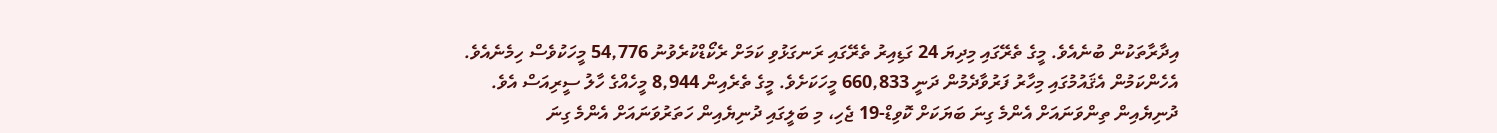އިދާރާތަކުން ބުނެއެވެ. މީގެ ތެރޭގައި މިދިޔަ 24 ގަޑިއިރު ތެރޭގައި ރަނގަޅުވި ކަމަށް ރެކޯޑްކުރެވުނު 54,776 މީހަކުވެސް ހިމެނެއެވެ. އެހެންކަމުން އެޤައުމުގައި މިހާރު ފަރުވާދެމުން ދަނީ 660,833 މީހަކަށެވެ. މީގެ ތެރެއިން 8,944 މީހެއްގެ ހާލު ސީރިއަސް އެވެ.
ދުނިޔެއިން ތިންވަނައަށް އެންމެ ގިނަ ބަޔަކަށް ކޮވިޑް-19 ޖެހި، މި ބަލީގައި ދުނިޔެއިން ހަތަރުވަނައަށް އެންމެ ގިނަ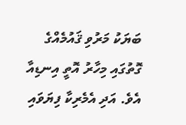ބަޔަކު މަރުވި ޤައުމެއްގެ ގޮތުގައި މިހާރު އޮތީ އިނޑިއާ އެވެ. އަދި އެމެރިކާ ފިޔަވައި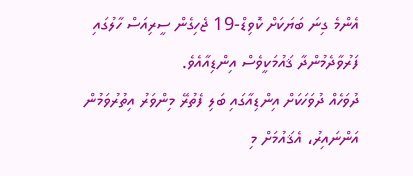އެންމެ ގިނަ ބަޔަކަށް ކޮވިޑް-19 ޖެހިގެން ސީރިއަސް ހާލުގައި ފަރުވާދެމުންދާ ޤައުމަކީވެސް އިންޑިއާއެވެ.
ދުވަހެއް ދުވަހަކަށް އިންޑިއާގައި ބަލި ފެތުރޭ މިންވަރު އިތުރުވަމުން އަންނައިރު، އެޤައުމަށް މި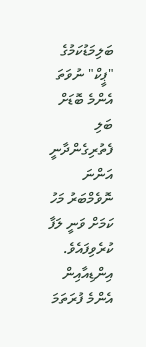ބަލިމަޑުކަމުގެ "ޕީކް" ނުވަތަ އެންމެ ބޮޑަށް ބަލި ފެތުރިގެންދާނީ އަންނަ ނޮވެމްބަރު މަހު ކަމަށް ވަނީ ލަފާ ކުރެވިފައެވެ.
އިންޑިއާއިން އެންމެ ފުރަތަމަ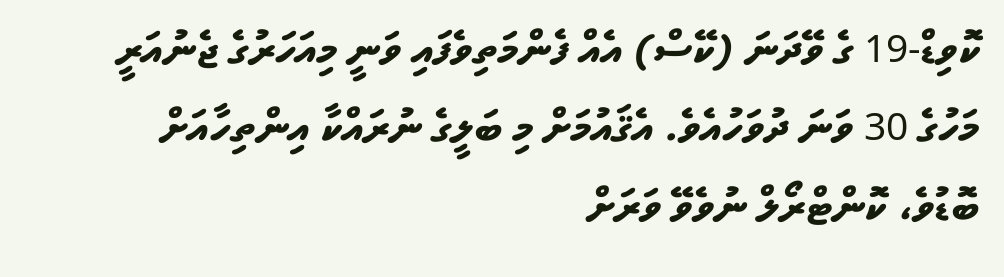ކޮވިޑް-19 ގެ ވޭދަނަ (ކޭސް) އެއް ފެންމަތިވެފައި ވަނީ މިއަހަރުގެ ޖެނުއަރީ މަހުގެ 30 ވަނަ ދުވަހުއެވެ. އެޤައުމަށް މި ބަލީގެ ނުރައްކާ އިންތިހާއަށް ބޮޑުވެ، ކޮންޓްރޯލް ނުވެވޭ ވަރަށް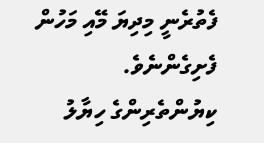ފެތުރެނީ މިދިޔަ މޭއި މަހުން ފެށިގެންނެވެ.
ކިޔުންތެރިންގެ ހިޔާލު